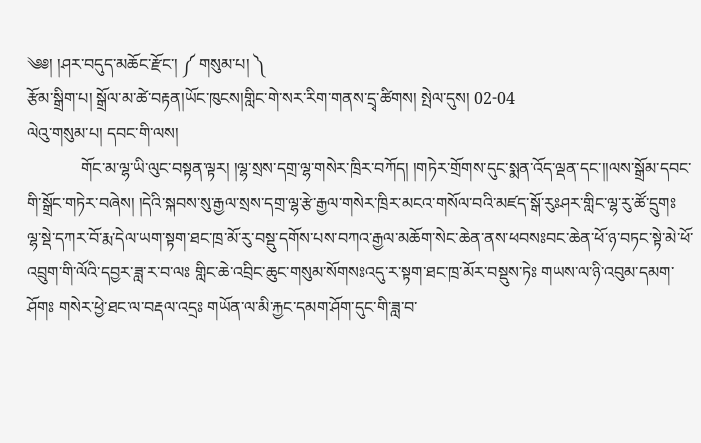༄༅། །ཤར་བདུད་མཆོང་རྫོང་། ༼ གསུམ་པ། ༽
རྩོམ་སྒྲིག་པ། སྒྲོལ་མ་ཚེ་བརྟན།ཡོང་ཁུངས།གླིང་གེ་སར་རིག་གནས་དྲྭ་ཚིགས། སྤེལ་དུས། 02-04
ལེའུ་གསུམ་པ། དབང་གི་ལས།
             གོང་མ་ལྷ་ཡི་ལུང་བསྟན་ལྟར། །ལྷ་སྲས་དགྲ་ལྷ་གསེར་ཁྲིར་བཀོད། །གཏེར་གྲོགས་དུང་སྨན་འོད་ལྡན་དང་།།ལས་སྒྲོམ་དབང་གི་སྒྲོང་གཏེར་བཞེས། །དེའི་སྐབས་སུ་རྒྱལ་སྲས་དགྲ་ལྷ་རྩེ་རྒྱལ་གསེར་ཁྲིར་མངའ་གསོལ་བའི་མཛད་སྒོ་རུཿཤར་གླིང་ལྷ་རུ་ཚོ་དྲུགཿ ལྷ་སྡེ་དཀར་བོ་རྨ་དེལ་ཡག་སྟག་ཐང་ཁྲ་མོ་རུ་བསྡུ་དགོས་པས་བཀའ་རྒྱལ་མཆོག་སེང་ཆེན་ནས་ཕབསཿབང་ཆེན་ཕོ་ཉ་བཏང་སྟེ་མེ་ཕོ་འབྲུག་གི་ལོའི་དབྱར་ཟླ་ར་བ་ལཿ གླིང་ཆེ་འབྲིང་ཆུང་གསུམ་སོགསཿའདུ་ར་སྟག་ཐང་ཁྲ་མོར་བསྡུས་ཏེཿ གཡས་ལ་ཉི་འབུམ་དམག་ཤོགཿ གསེར་ཕྱེ་ཐང་ལ་བརྡལ་འདྲཿ གཡོན་ལ་མི་རྐྱང་དམག་ཤོག་དུང་གི་ཟླ་བ་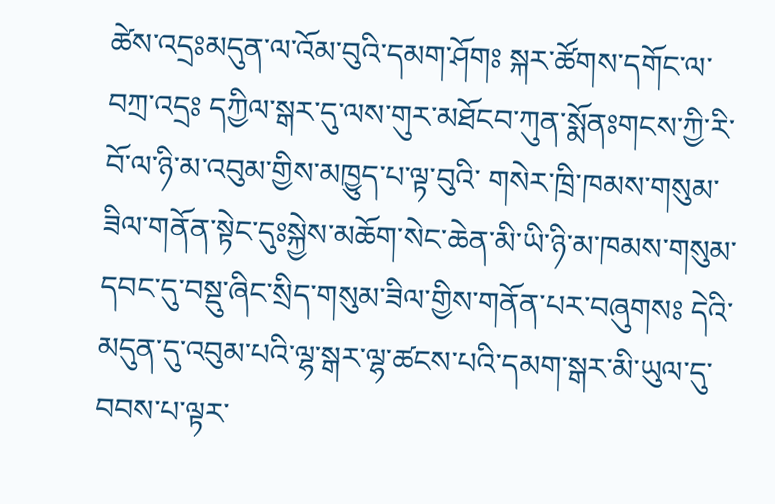ཚེས་འདྲཿམདུན་ལ་འོམ་བུའི་དམག་ཤོགཿ སྐར་ཚོགས་དགོང་ལ་བཀྲ་འདྲཿ དཀྱིལ་སྒར་དུ་ལས་གུར་མཐོངབ་ཀུན་སྨོནཿགངས་ཀྱི་རི་བོ་ལ་ཉི་མ་འབུམ་གྱིས་མཁྱུད་པ་ལྟ་བུའི་ གསེར་ཁྲི་ཁམས་གསུམ་ཟིལ་གནོན་སྟེང་དུཿསྐྱེས་མཆོག་སེང་ཆེན་མི་ཡི་ཉི་མ་ཁམས་གསུམ་དབང་དུ་བསྡུ་ཞིང་སྲིད་གསུམ་ཟིལ་གྱིས་གནོན་པར་བཞུགསཿ དེའི་མདུན་དུ་འབུམ་པའི་ལྷ་སྒར་ལྷ་ཚངས་པའི་དམག་སྒར་མི་ཡུལ་དུ་བབས་པ་ལྟར་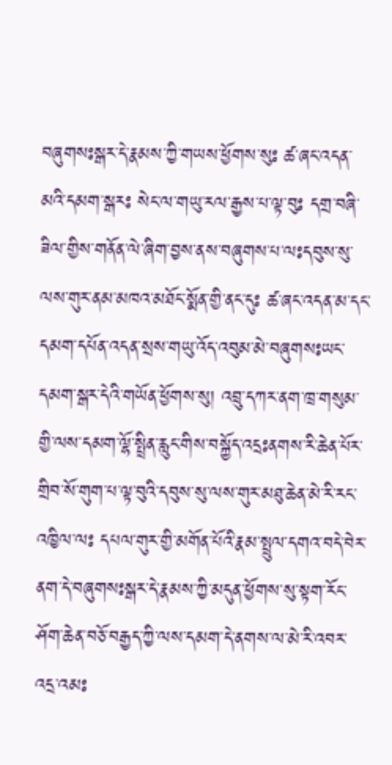བཞུགསཿསྒར་དེ་རྣམས་ཀྱི་གཡས་ཕྱོགས་སུཿ ཚ་ཞང་འདན་མའི་དམག་སྒརཿ སེང་ལ་གཡུ་རལ་རྒྱས་པ་ལྟ་བུཿ དགྲ་བཞི་ཟིལ་གྱིས་གནོན་ལེ་ཞིག་བྱས་ནས་བཞུགས་པ་ལཿདབུས་སུ་ལས་གུར་ནམ་མཁའ་མཐོང་སྨོན་གྱི་ནང་དུཿ ཚ་ཞང་འདན་མ་དང་དམག་དཔོན་འདན་སྲས་གཡུ་འོད་འབུམ་མེ་བཞུགསཿཡང་དམག་སྒར་དེའི་གཡོན་ཕྱོགས་སུ། འབྲུ་དཀར་ནག་ཁྲ་གསུམ་གྱི་ལས་དམག་ལྷོ་སྤྲིན་རླུང་གིས་བསྐྱོད་འདྲཿནགས་རི་ཆེན་པོར་གྲིབ་སོ་གུག་པ་ལྟ་བུའི་དབུས་སུ་ལས་གུར་མཐུ་ཆེན་མེ་རི་རང་འཁྱིལ་ལཿ དཔལ་གུར་གྱི་མགོན་པོའི་རྣམ་སྤྲུལ་དགའ་བདེ་བེར་ནག་དེ་བཞུགསཿསྒར་དེ་རྣམས་ཀྱི་མདུན་ཕྱོགས་སུ་སྟག་རོང་ཤོག་ཆེན་བཅོ་བརྒྱད་ཀྱི་ལས་དམག་དེ་ནགས་ལ་མེ་རི་འབར་འདྲ་འམཿ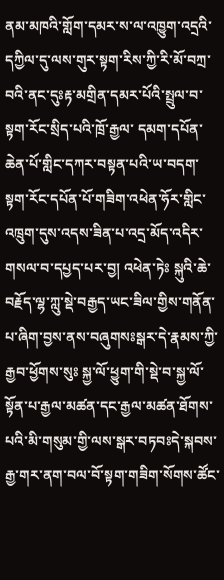ནམ་མཁའི་གློག་དམར་ས་ལ་འཁྱུག་འདྲའི་དཀྱིལ་དུ་ལས་གུར་སྟག་རིས་ཀྱི་རི་མོ་བཀྲ་བའི་ནང་དུཿརྟ་མགྲིན་དམར་པོའི་སྤྲུལ་བ་སྟག་རོང་སྲིད་པའི་ཁྲོ་རྒྱལ་ དམག་དཔོན་ཆེན་པོ་གླིང་དཀར་བསྟན་པའི་ཡ་བདག་སྟག་རོང་དཔོན་པོ་གཟིག་འཕེན་ཧོར་གླིང་འཁྲུག་དུས་འདས་ཟིན་པ་འདྲ་མོད་འདིར་གསལ་བ་དཔྱད་པར་བྱ། འཕེན་ཏེཿ སྐུའི་ཆེ་བརྗོད་ལྷ་ཀླུ་སྡེ་བརྒྱད་ཡང་ཟིལ་གྱིས་གནོན་པ་ཞིག་བྱས་ནས་བཞུགསཿསྒར་དེ་རྣམས་ཀྱི་རྒྱབ་ཕྱོགས་སུཿ སྐྱ་ལོ་ཕྱུག་གི་སྡེ་བ་སྐྱ་ལོ་སྟོན་པ་རྒྱལ་མཚན་དང་རྒྱལ་མཚན་ཐོགས་པའི་མི་གསུམ་གྱི་ལས་སྒར་བཏབཿདེ་སྐབས་རྒྱ་གར་ནག་བལ་བོ་སྟག་གཟིག་སོགས་ཚོང་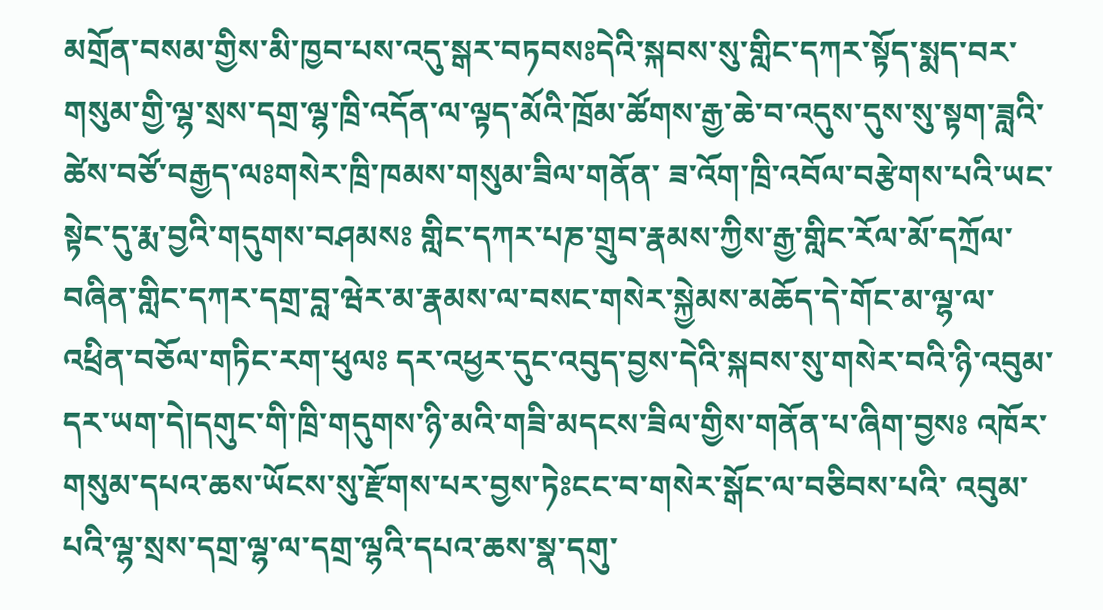མགྲོན་བསམ་གྱིས་མི་ཁྱབ་པས་འདུ་སྒར་བཏབསཿདེའི་སྐབས་སུ་གླིང་དཀར་སྟོད་སྨད་བར་གསུམ་གྱི་ལྷ་སྲས་དགྲ་ལྷ་ཁྲི་འདོན་ལ་ལྟད་མོའི་ཁྲོམ་ཚོགས་རྒྱ་ཆེ་བ་འདུས་དུས་སུ་སྟག་ཟླའི་ཚེས་བཙོ་བརྒྱད་ལཿགསེར་ཁྲི་ཁམས་གསུམ་ཟིལ་གནོན་ ཟ་འོག་ཁྲི་འབོལ་བརྩེགས་པའི་ཡང་སྟེང་དུ་རྨ་བྱའི་གདུགས་བཤམསཿ གླིང་དཀར་པཎ་གྲུབ་རྣམས་ཀྱིས་རྒྱ་གླིང་རོལ་མོ་དཀྲོལ་བཞིན་གླིང་དཀར་དགྲ་བླ་ཝེར་མ་རྣམས་ལ་བསང་གསེར་སྐྱེམས་མཆོད་དེ་གོང་མ་ལྷ་ལ་འཕྲིན་བཅོལ་གཏིང་རག་ཕུལཿ དར་འཕྱར་དུང་འབུད་བྱས་དེའི་སྐབས་སུ་གསེར་བའི་ཉི་འབུམ་དར་ཡག་དེ།དགུང་གི་ཁྲི་གདུགས་ཉི་མའི་གཟི་མདངས་ཟིལ་གྱིས་གནོན་པ་ཞིག་བྱསཿ འཁོར་གསུམ་དཔའ་ཆས་ཡོངས་སུ་རྫོགས་པར་བྱས་ཏེཿངང་བ་གསེར་སྒོང་ལ་བཅིབས་པའི་ འབུམ་པའི་ལྷ་སྲས་དགྲ་ལྷ་ལ་དགྲ་ལྷའི་དཔའ་ཆས་སྣ་དགུ་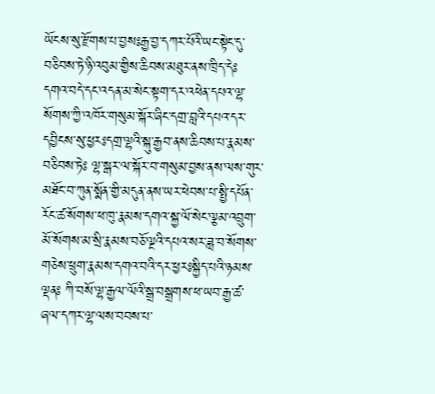ཡོངས་སུ་རྫོགས་པ་བྱསཿརྒྱ་བྱ་དཀར་པོའི་ཡང་སྟེང་དུ་བཅིབས་ཏེ་ཉི་འབུམ་གྱིས་ཆིབས་མཐུར་ནས་ཁྲིད་དེཿ དགའ་བདེ་དང་འདན་མ་སེང་སྟག་དར་འཕེན་དཔའ་ལྷ་སོགས་ཀྱི་འཁོར་གསུམ་སྐོར་ཞིང་དགྲ་བླའི་དཔའ་དར་དབྱིངས་སུ་ཕྱརཿདགྲ་ལྷའི་སྐུ་རྒྱབ་ནས་ཆིབས་པ་རྣམས་བཅིབས་ཏེཿ ལྷ་སྒར་ལ་སྐོར་བ་གསུམ་བྱས་ནས་ལས་གུར་མཐོང་བ་ཀུན་སྨོན་གྱི་མདུན་ནས་ཡར་ཕེབས་པ་སྤྱི་དཔོན་རོང་ཚ་སོགས་ཕ་ཁུ་རྣམས་དགའ་སྐྱ་ལོ་སེང་ལྕམ་འབྲུག་མོ་སོགས་མ་སྲི་རྣམས་བཅོ་ལྔའི་དཔའ་སར་ཟླ་བ་སོགས་གཅེས་ཕྲུག་རྣམས་དགའ་བའི་དར་ཕྱརཿསྐྱིད་པའི་ཉམས་ལྡནཿ ཀི་བསོ་ལྷ་རྒྱལ་ལོའི་སྒྲ་བསྒྲགས་ཕ་ཡབ་རྒྱ་ཚ་ཞལ་དཀར་ལྷ་ལས་བབས་པ་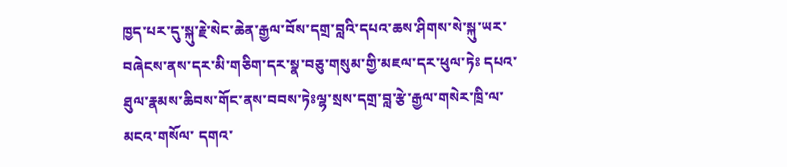ཁྱད་པར་དུ་སྐུ་རྗེ་སེང་ཆེན་རྒྱལ་བོས་དགྲ་བླའི་དཔའ་ཆས་ཤིགས་སེ་སྐུ་ཡར་བཞེངས་ནས་དར་མི་གཅིག་དར་སྣ་བཅུ་གསུམ་གྱི་མཇལ་དར་ཕུལ་ཏེཿ དཔའ་ཐུལ་རྣམས་ཆིབས་གོང་ནས་བབས་ཏེཿལྷ་སྲས་དགྲ་བླ་རྩེ་རྒྱལ་གསེར་ཁྲི་ལ་མངའ་གསོལ་ དགའ་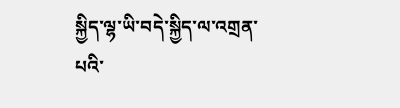སྐྱིད་ལྷ་ཡི་བདེ་སྐྱིད་ལ་འགྲན་པའི་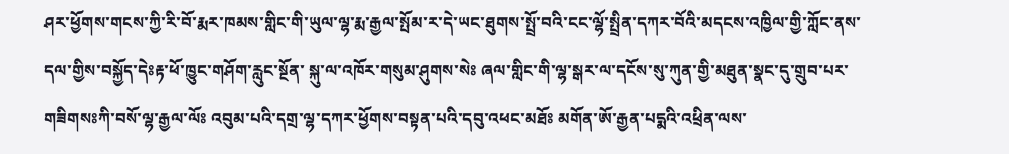ཤར་ཕྱོགས་གངས་ཀྱི་རི་བོ་རྨར་ཁམས་གླིང་གི་ཡུལ་ལྷ་རྨ་རྒྱལ་སྤོམ་ར་དེ་ཡང་ཐུགས་སྤྲོ་བའི་ངང་ལྷོ་སྤྲིན་དཀར་བོའི་མདངས་འཁྱིལ་གྱི་ཀློང་ནས་དལ་གྱིས་བསྐྱོད་དེཿརྟ་ཕོ་ཁྱུང་གཤོག་རླུང་སྔོན་ སྐུ་ལ་འཁོར་གསུམ་ཤུགས་སེཿ ཞལ་གླིང་གི་ལྷ་སྒར་ལ་དངོས་སུ་ཀུན་གྱི་མཐུན་སྣང་དུ་གྲུབ་པར་གཟིགསཿཀི་བསོ་ལྷ་རྒྱལ་ལོཿ འབུམ་པའི་དགྲ་ལྷ་དཀར་ཕྱོགས་བསྟན་པའི་དབུ་འཕང་མཐོཿ མགོན་ཨོ་རྒྱན་པདྨའི་འཕྲིན་ལས་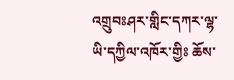འགྲུབཿཤར་གླིང་དཀར་ལྷ་ཡི་དཀྱིལ་འཁོར་གྱིཿ ཆོས་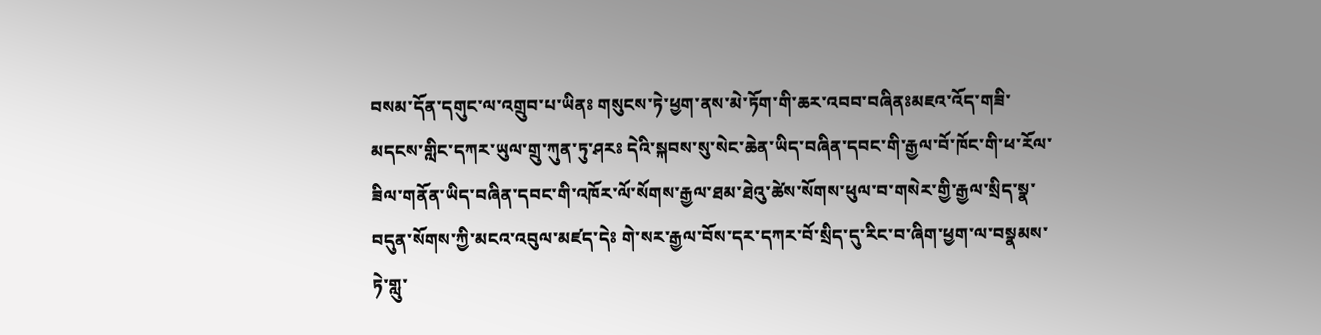བསམ་དོན་དགུང་ལ་འགྲུབ་པ་ཡིནཿ གསུངས་ཏེ་ཕྱག་ནས་མེ་ཏོག་གི་ཆར་འབབ་བཞིནཿམཇའ་འོད་གཟི་མདངས་གླིང་དཀར་ཡུལ་གྲུ་ཀུན་ཏུ་ཤརཿ དེའི་སྐབས་སུ་སེང་ཆེན་ཡིད་བཞིན་དབང་གི་རྒྱལ་བོ་ཁོང་གི་ཕ་རོལ་ཟིལ་གནོན་ཡིད་བཞིན་དབང་གི་འཁོར་ལོ་སོགས་རྒྱལ་ཐམ་ཐེའུ་ཚེས་སོགས་ཕུལ་བ་གསེར་གྱི་རྒྱལ་སྲིད་སྣ་བདུན་སོགས་ཀྱི་མངའ་འབུལ་མཛད་དེཿ གེ་སར་རྒྱལ་བོས་དར་དཀར་བོ་སྲིད་དུ་རིང་བ་ཞིག་ཕྱག་ལ་བསྣམས་ཏེ་གླུ་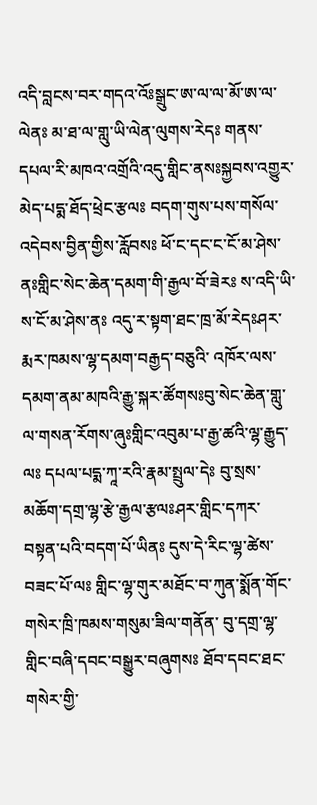འདི་བླངས་བར་གདའ་འོཿསྒྲུང་ཨ་ལ་ལ་མོ་ཨ་ལ་ལེནཿ མ་ཐ་ལ་གླུ་ཡི་ལེན་ལུགས་རེདཿ གནས་དཔལ་རི་མཁའ་འགྲོའི་འདུ་གླིང་ནསཿསྐྱབས་འགྱུར་མེད་པདྨ་ཐོད་ཕྲེང་རྩལཿ བདག་གུས་པས་གསོལ་འདེབས་བྱིན་གྱིས་རློབསཿ ཕོ་ང་དང་ང་ངོ་མ་ཤེས་ནཿགླིང་སེང་ཆེན་དམག་གི་རྒྱལ་བོ་ཟེརཿ ས་འདི་ཡི་ས་ངོ་མ་ཤེས་ནཿ འདུ་ར་སྟག་ཐང་ཁྲ་མོ་རེདཿཤར་རྨར་ཁམས་ལྷ་དམག་བརྒྱད་བཅུའི་ འཁོར་ལས་དམག་ནམ་མཁའི་རྒྱུ་སྐར་ཚོགསཿབུ་སེང་ཆེན་གླུ་ལ་གསན་རོགས་ཞུཿགླིང་འབུམ་པ་རྒྱ་ཚའི་ལྷ་རྒྱུད་ལཿ དཔལ་པདྨ་ཀཱ་རའི་རྣམ་སྤྲུལ་དེཿ བུ་སྲས་མཆོག་དགྲ་ལྷ་རྩེ་རྒྱལ་རྩལཿཤར་གླིང་དཀར་བསྟན་པའི་བདག་པོ་ཡིནཿ དུས་དེ་རིང་ལྷ་ཚེས་བཟང་པོ་ལཿ གླིང་ལྷ་གུར་མཐོང་བ་ཀུན་སྨོན་གོང་གསེར་ཁྲི་ཁམས་གསུམ་ཟིལ་གནོན་ བུ་དགྲ་ལྷ་གླིང་བཞི་དབང་བསྒྱུར་བཞུགསཿ ཐོབ་དབང་ཐང་གསེར་གྱི་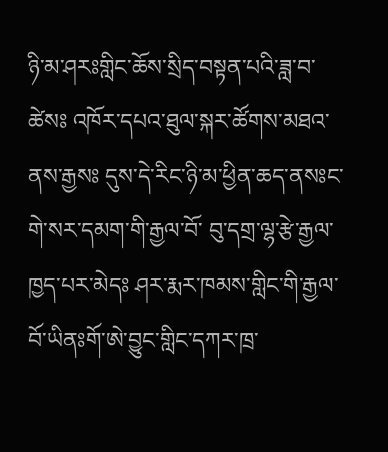ཉི་མ་ཤརཿགླིང་ཆོས་སྲིད་བསྟན་པའི་ཟླ་བ་ཚེསཿ འཁོར་དཔའ་ཐུལ་སྐར་ཚོགས་མཐའ་ནས་རྒྱསཿ དུས་དེ་རིང་ཉི་མ་ཕྱིན་ཆད་ནསཿང་གེ་སར་དམག་གི་རྒྱལ་བོ་ བུ་དགྲ་ལྷ་རྩེ་རྒྱལ་ཁྱད་པར་མེདཿ ཤར་རྨར་ཁམས་གླིང་གི་རྒྱལ་བོ་ཡིནཿགོ་ཨེ་བྱུང་གླིང་དཀར་ཁྲ་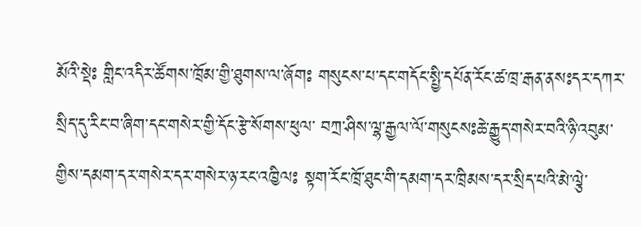མོའི་སྡེཿ གླིང་འདིར་ཚོགས་ཁྲོམ་གྱི་ཐུགས་ལ་ཞོགཿ གསུངས་པ་དང་གདོང་སྤྱི་དཔོན་རོང་ཚ་ཁྲ་རྒན་ནསཿདར་དཀར་སྲིད་དུ་རིང་བ་ཞིག་དང་གསེར་གྱི་དོང་རྩེ་སོགས་ཕུལ་ བཀྲ་ཤིས་ལྷ་རྒྱལ་ལོ་གསུངསཿཆེ་རྒྱུད་གསེར་བའི་ཉི་འབུམ་གྱིས་དམག་དར་གསེར་དར་གསེར་ཉ་རང་འཁྱིལཿ སྟག་རོང་ཁྲོ་ཐུང་གི་དམག་དར་ཁྲིམས་དར་སྲིད་པའི་མེ་ལྕེ་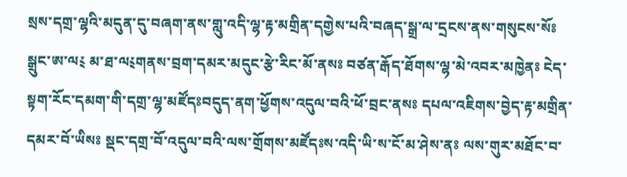སྲས་དགྲ་ལྷའི་མདུན་དུ་བཞག་ནས་གླུ་འདི་ལྷ་རྟ་མགྲིན་དགྱེས་པའི་བཞད་སྒྲ་ལ་དྲངས་ནས་གསུངས་སོཿསྒྲུང་ཨ་ལ༴ མ་ཐ་ལ༴གནས་བྲག་དམར་མདུང་རྩེ་རིང་མོ་ནསཿ བཙན་རྒོད་ཐོགས་ལྷ་མེ་འབར་མཁྱེནཿ ངེད་སྟག་རོང་དམག་གི་དགྲ་ལྷ་མཛོདཿབདུད་ནག་ཕྱོགས་འདུལ་བའི་ཕོ་བྲང་ནསཿ དཔལ་འཇིགས་བྱེད་རྟ་མགྲིན་དམར་བོ་ཡིསཿ སྡང་དགྲ་བོ་འདུལ་བའི་ལས་གྲོགས་མཛོདཿས་འདི་ཡི་ས་ངོ་མ་ཤེས་ནཿ ལས་གུར་མཐོང་བ་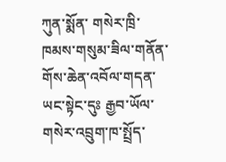ཀུན་སྨོན་ གསེར་ཁྲི་ཁམས་གསུམ་ཟིལ་གནོན་གོས་ཆེན་འབོལ་གདན་ཡང་སྟེང་དུཿ རྒྱབ་ཡོལ་གསེར་འབྲུག་ཁ་སྤྲོད་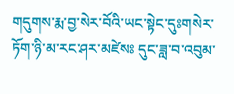གདུགས་རྨ་བྱ་སེར་བོའི་ཡང་སྟེང་དུཿགསེར་ཏོག་ཉི་མ་རང་ཤར་མཛེསཿ དུང་ཟླ་བ་འབུམ་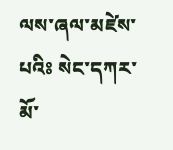ལས་ཞལ་མཛེས་པའིཿ སེང་དཀར་མོ་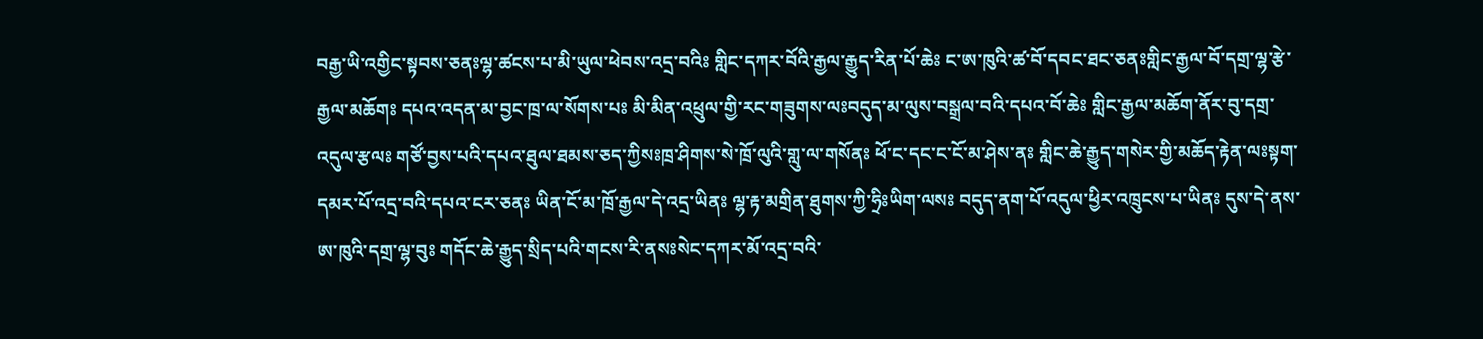བརྒྱ་ཡི་འགྱིང་སྟབས་ཅནཿལྷ་ཚངས་པ་མི་ཡུལ་ཕེབས་འདྲ་བའིཿ གླིང་དཀར་བོའི་རྒྱལ་རྒྱུད་རིན་པོ་ཆེཿ ང་ཨ་ཁུའི་ཚ་བོ་དབང་ཐང་ཅནཿགླིང་རྒྱལ་བོ་དགྲ་ལྷ་རྩེ་རྒྱལ་མཆོགཿ དཔའ་འདན་མ་བྱང་ཁྲ་ལ་སོགས་པཿ མི་མིན་འཕྲུལ་གྱི་རང་གཟུགས་ལཿབདུད་མ་ལུས་བསྒྲལ་བའི་དཔའ་བོ་ཆེཿ གླིང་རྒྱལ་མཆོག་ནོར་བུ་དགྲ་འདུལ་རྩལཿ གཙོ་བྱས་པའི་དཔའ་ཐུལ་ཐམས་ཅད་ཀྱིསཿཁྲ་ཤིགས་སེ་ཁྲོ་ལུའི་གླུ་ལ་གསོནཿ ཕོ་ང་དང་ང་ངོ་མ་ཤེས་ནཿ གླིང་ཆེ་རྒྱུད་གསེར་གྱི་མཆོད་རྟེན་ལཿསྟག་དམར་པོ་འདྲ་བའི་དཔའ་ངར་ཅནཿ ཡིན་ངོ་མ་ཁྲོ་རྒྱལ་དེ་འདྲ་ཡིནཿ ལྷ་རྟ་མགྲིན་ཐུགས་ཀྱི་ཧྲིཿཡིག་ལསཿ བདུད་ནག་པོ་འདུལ་ཕྱིར་འཁྲུངས་པ་ཡིནཿ དུས་དེ་ནས་ཨ་ཁུའི་དགྲ་ལྷ་བུཿ གདོང་ཆེ་རྒྱུད་སྲིད་པའི་གངས་རི་ནསཿསེང་དཀར་མོ་འདྲ་བའི་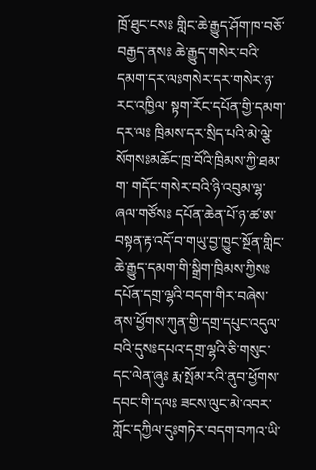ཁྲོ་ཐུང་ངསཿ གླིང་ཆེ་རྒྱུད་ཤོག་ཁ་བཅོ་བརྒྱད་ནསཿ ཆེ་རྒྱུད་གསེར་བའི་དམག་དར་ལཿགསེར་དར་གསེར་ཉ་རང་འཁྱིལ་ སྟག་རོང་དཔོན་གྱི་དམག་དར་ལཿ ཁྲིམས་དར་སྲིད་པའི་མེ་ལྕེ་སོགསཿམཆོང་ཁྲ་བོའི་ཁྲིམས་ཀྱི་ཐམ་ག་ གདོང་གསེར་བའི་ཉི་འབུམ་ལྷ་ཞལ་གཙོསཿ དཔོན་ཆེན་པོ་ཉ་ཚ་ཨ་བསྟན་རྟ་འདོ་བ་གཡུ་བྱ་ཁྱུང་སྔོན་གླིང་ཆེ་རྒྱུད་དམག་གི་སྒྲིག་ཁྲིམས་ཀྱིསཿདཔོན་དགྲ་ལྷའི་བདག་གིར་བཞེས་ནས་ཕྱོགས་ཀུན་གྱི་དགྲ་དཔུང་འདུལ་བའི་དུསཿདཔའ་དགྲ་ལྷའི་ཅི་གསུང་དང་ལེན་ཞུཿ རྨ་སྤོམ་རའི་ནུབ་ཕྱོགས་དབང་གི་དལཿ ཟངས་ལུང་མེ་འབར་ཀློང་དཀྱིལ་དུཿགཏེར་བདག་བཀའ་ཡི་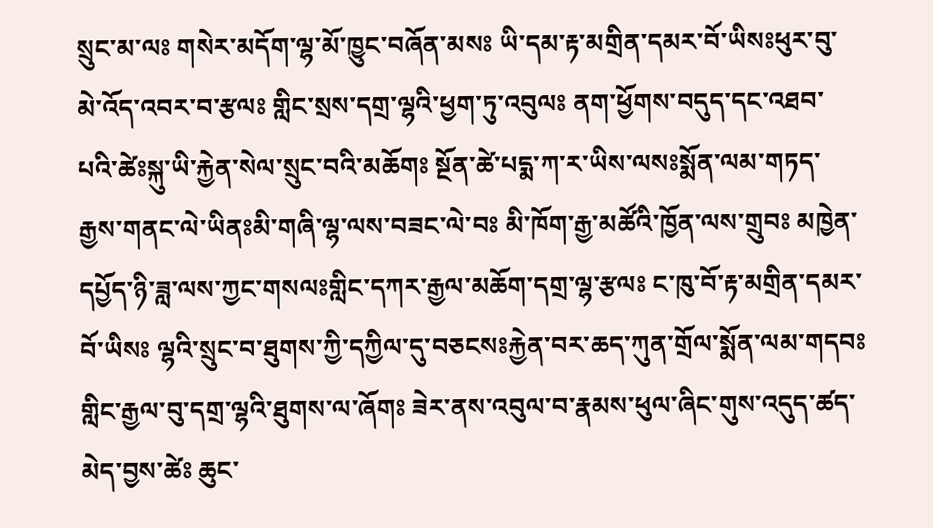སྲུང་མ་ལཿ གསེར་མདོག་ལྷ་མོ་ཁྱུང་བཞོན་མསཿ ཡི་དམ་རྟ་མགྲིན་དམར་བོ་ཡིསཿཕུར་བུ་མེ་འོད་འབར་བ་རྩལཿ གླིང་སྲས་དགྲ་ལྷའི་ཕྱག་ཏུ་འབུལཿ ནག་ཕྱོགས་བདུད་དང་འཐབ་པའི་ཚེཿསྐུ་ཡི་རྐྱེན་སེལ་སྲུང་བའི་མཆོགཿ སྔོན་ཚེ་པདྨ་ཀ་ར་ཡིས་ལསཿསྨོན་ལམ་གཏད་རྒྱས་གནང་ལེ་ཡིནཿམི་གཞི་ལྷ་ལས་བཟང་ལེ་བཿ མི་ཁོག་རྒྱ་མཚོའི་ཁྱོན་ལས་གྲུབཿ མཁྱེན་དཔྱོད་ཉི་ཟླ་ལས་ཀྱང་གསལཿགླིང་དཀར་རྒྱལ་མཆོག་དགྲ་ལྷ་རྩལཿ ང་ཁུ་བོ་རྟ་མགྲིན་དམར་བོ་ཡིསཿ ལྷའི་སྲུང་བ་ཐུགས་ཀྱི་དཀྱིལ་དུ་བཅངསཿརྐྱེན་བར་ཆད་ཀུན་གྲོལ་སྨོན་ལམ་གདབཿ གླིང་རྒྱལ་བུ་དགྲ་ལྷའི་ཐུགས་ལ་ཞོགཿ ཟེར་ནས་འབུལ་བ་རྣམས་ཕུལ་ཞིང་གུས་འདུད་ཚད་མེད་བྱས་ཚེཿ ཆུང་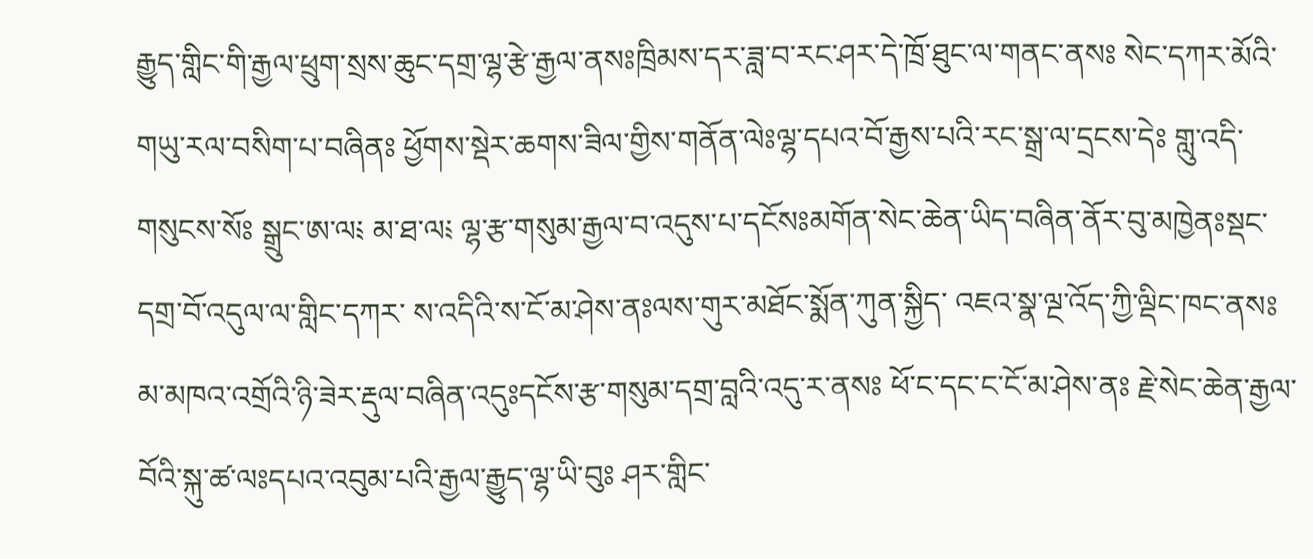རྒྱུད་གླིང་གི་རྒྱལ་ཕྲུག་སྲས་ཆུང་དགྲ་ལྷ་རྩེ་རྒྱལ་ནསཿཁྲིམས་དར་ཟླ་བ་རང་ཤར་དེ་ཁྲོ་ཐུང་ལ་གནང་ནསཿ སེང་དཀར་མོའི་གཡུ་རལ་བསིག་པ་བཞིནཿ ཕྱོགས་སྡེར་ཆགས་ཟིལ་གྱིས་གནོན་ལེཿལྷ་དཔའ་བོ་རྒྱས་པའི་རང་སྒྲ་ལ་དྲངས་དེཿ གླུ་འདི་གསུངས་སོཿ སྒྲུང་ཨ་ལ༴ མ་ཐ་ལ༴ ལྷ་རྩ་གསུམ་རྒྱལ་བ་འདུས་པ་དངོསཿམགོན་སེང་ཆེན་ཡིད་བཞིན་ནོར་བུ་མཁྱེནཿསྡང་དགྲ་བོ་འདུལ་ལ་གླིང་དཀར་ ས་འདིའི་ས་ངོ་མ་ཤེས་ནཿལས་གུར་མཐོང་སྨོན་ཀུན་སྐྱིད་ འཇའ་སྣ་ལྔ་འོད་ཀྱི་ལྡིང་ཁང་ནསཿ མ་མཁའ་འགྲོའི་ཉི་ཟེར་རྡུལ་བཞིན་འདུཿདངོས་རྩ་གསུམ་དགྲ་བླའི་འདུ་ར་ནསཿ ཕོ་ང་དང་ང་ངོ་མ་ཤེས་ནཿ རྗེ་སེང་ཆེན་རྒྱལ་བོའི་སྐུ་ཚ་ལཿདཔའ་འབུམ་པའི་རྒྱལ་རྒྱུད་ལྷ་ཡི་བུཿ ཤར་གླིང་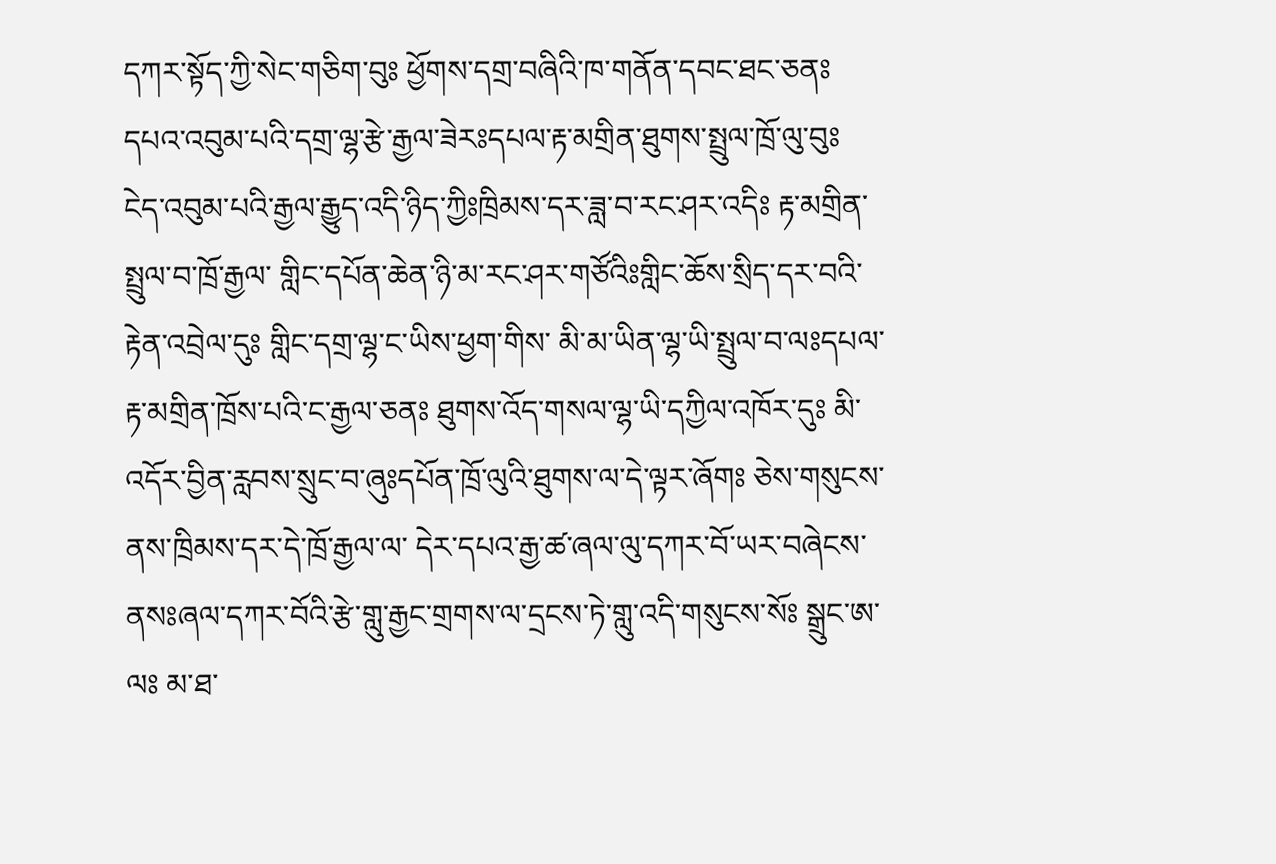དཀར་སྟོད་ཀྱི་སེང་གཅིག་བུཿ ཕྱོགས་དགྲ་བཞིའི་ཁ་གནོན་དབང་ཐང་ཅནཿདཔའ་འབུམ་པའི་དགྲ་ལྷ་རྩེ་རྒྱལ་ཟེརཿདཔལ་རྟ་མགྲིན་ཐུགས་སྤྲུལ་ཁྲོ་ལུ་བུཿ ངེད་འབུམ་པའི་རྒྱལ་རྒྱུད་འདི་ཉིད་ཀྱིཿཁྲིམས་དར་ཟླ་བ་རང་ཤར་འདིཿ རྟ་མགྲིན་སྤྲུལ་བ་ཁྲོ་རྒྱལ་ གླིང་དཔོན་ཆེན་ཉི་མ་རང་ཤར་གཙོའིཿགླིང་ཆོས་སྲིད་དར་བའི་རྟེན་འབྲེལ་དུཿ གླིང་དགྲ་ལྷ་ང་ཡིས་ཕྱག་གིས་ མི་མ་ཡིན་ལྷ་ཡི་སྤྲུལ་བ་ལཿདཔལ་རྟ་མགྲིན་ཁྲོས་པའི་ང་རྒྱལ་ཅནཿ ཐུགས་འོད་གསལ་ལྷ་ཡི་དཀྱིལ་འཁོར་དུཿ མི་འདོར་བྱིན་རླབས་སྲུང་བ་ཞུཿདཔོན་ཁྲོ་ལུའི་ཐུགས་ལ་དེ་ལྟར་ཞོགཿ ཅེས་གསུངས་ནས་ཁྲིམས་དར་དེ་ཁྲོ་རྒྱལ་ལ་ དེར་དཔའ་རྒྱ་ཚ་ཞལ་ལུ་དཀར་བོ་ཡར་བཞེངས་ནསཿཞལ་དཀར་བོའི་རྩེ་གླུ་རྒྱང་གྲགས་ལ་དྲངས་ཏེ་གླུ་འདི་གསུངས་སོཿ སྒྲུང་ཨ་ལཿ མ་ཐ་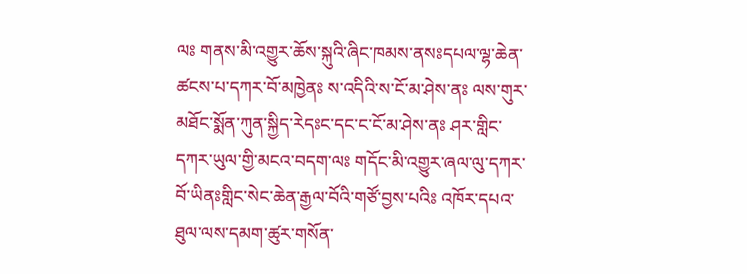ལཿ གནས་མི་འགྱུར་ཆོས་སྐུའི་ཞིང་ཁམས་ནསཿདཔལ་ལྷ་ཆེན་ཚངས་པ་དཀར་བོ་མཁྱེནཿ ས་འདིའི་ས་ངོ་མ་ཤེས་ནཿ ལས་གུར་མཐོང་སྨོན་ཀུན་སྐྱིད་རེདཿང་དང་ང་ངོ་མ་ཤེས་ནཿ ཤར་གླིང་དཀར་ཡུལ་གྱི་མངའ་བདག་ལཿ གདོང་མི་འགྱུར་ཞལ་ལུ་དཀར་བོ་ཡིནཿགླིང་སེང་ཆེན་རྒྱལ་བོའི་གཙོ་བྱས་པའིཿ འཁོར་དཔའ་ཐུལ་ལས་དམག་ཚུར་གསོན་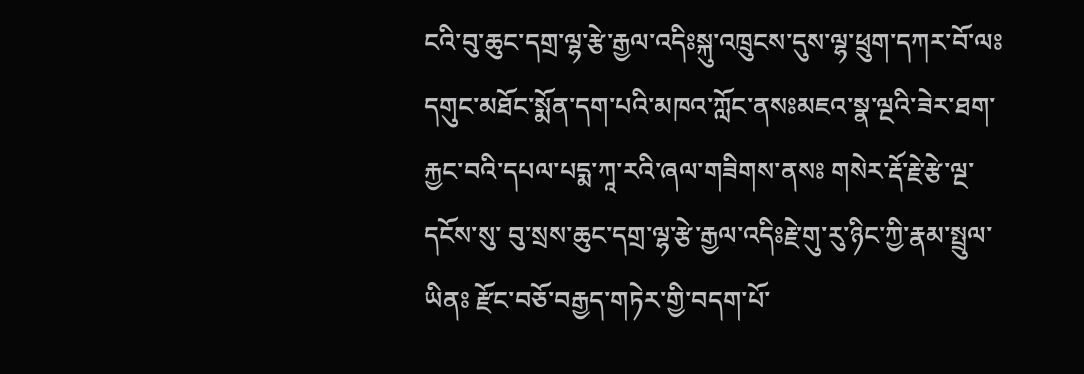ངའི་བུ་ཆུང་དགྲ་ལྷ་རྩེ་རྒྱལ་འདིཿསྐུ་འཁྲུངས་དུས་ལྷ་ཕྲུག་དཀར་བོ་ལཿ དགུང་མཐོང་སྨོན་དག་པའི་མཁའ་ཀློང་ནསཿམཇའ་སྣ་ལྔའི་ཟེར་ཐག་རྐྱང་བའི་དཔལ་པདྨ་ཀཱ་རའི་ཞལ་གཟིགས་ནསཿ གསེར་རྡོ་རྗེ་རྩེ་ལྔ་དངོས་སུ་ བུ་སྲས་ཆུང་དགྲ་ལྷ་རྩེ་རྒྱལ་འདིཿརྗེ་གུ་རུ་ཉིང་ཀྱི་རྣམ་སྤྲུལ་ཡིནཿ རྫོང་བཅོ་བརྒྱད་གཏེར་གྱི་བདག་པོ་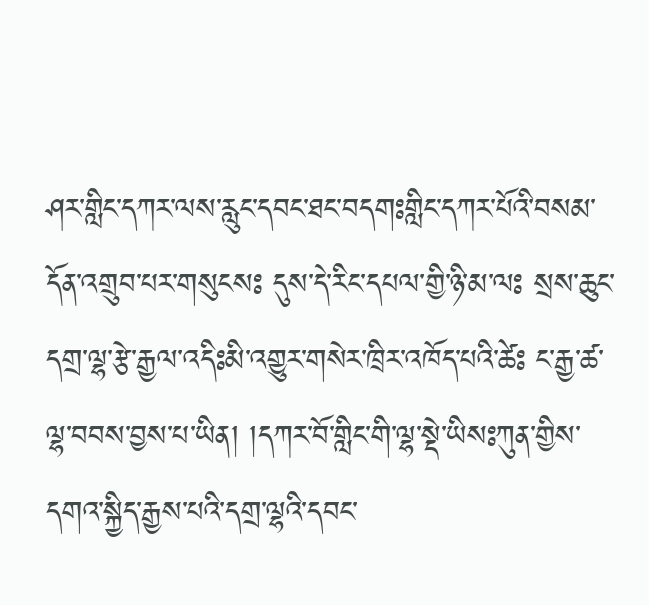ཤར་གླིང་དཀར་ལས་རླུང་དབང་ཐང་བདགཿགླིང་དཀར་པོའི་བསམ་དོན་འགྲུབ་པར་གསུངསཿ དུས་དེ་རིང་དཔལ་གྱི་ཉི་མ་ལཿ སྲས་ཆུང་དགྲ་ལྷ་རྩེ་རྒྱལ་འདིཿམི་འགྱུར་གསེར་ཁྲིར་འཁོད་པའི་ཚེཿ ང་རྒྱ་ཚ་ལྷ་བབས་བྱས་པ་ཡིན། །དཀར་བོ་གླིང་གི་ལྷ་སྡེ་ཡིསཿཀུན་གྱིས་དགའ་སྐྱིད་རྒྱས་པའི་དགྲ་ལྷའི་དབང་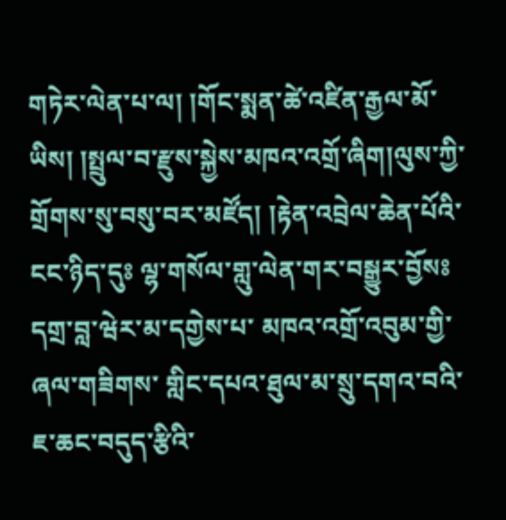གཏེར་ལེན་པ་ལ། །གོང་སྨན་ཚེ་འཛིན་རྒྱལ་མོ་ཡིས། །སྤྲུལ་བ་རྫུས་སྐྱེས་མཁའ་འགྲོ་ཞིག།ལུས་ཀྱི་གྲོགས་སུ་བསུ་བར་མཛོད། །རྟེན་འབྲེལ་ཆེན་པོའི་ངང་ཉིད་དུཿ ལྷ་གསོལ་གླུ་ལེན་གར་བསྒྱུར་བྱོསཿདགྲ་བླ་ཝེར་མ་དགྱེས་པ་ མཁའ་འགྲོ་འབུམ་གྱི་ཞལ་གཟིགས་ གླིང་དཔའ་ཐུལ་མ་སྲུ་དགའ་བའི་ཇ་ཆང་བདུད་རྩིའི་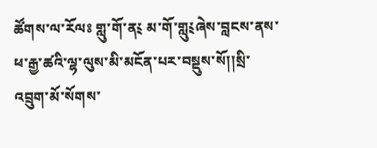ཚོགས་ལ་རོལཿ གླུ་གོ་ན༴ མ་གོ་གླུ༴ཞེས་བླངས་ནས་ཕ་རྒྱ་ཚའི་ལྷ་ལུས་མི་མངོན་པར་བསྡུས་སོ།།སྲི་འབྲུག་མོ་སོགས་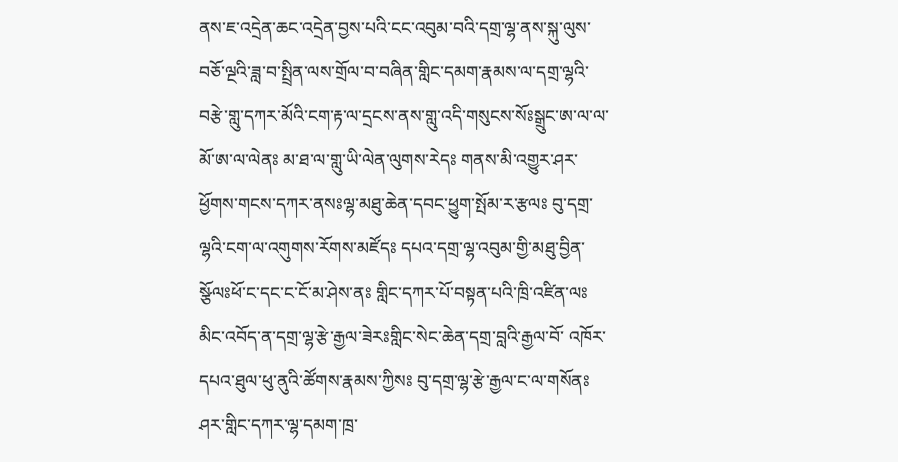ནས་ཇ་འདྲེན་ཆང་འདྲེན་བྱས་པའི་ངང་འབུམ་བའི་དགྲ་ལྷ་ནས་སྐུ་ལུས་བཅོ་ལྔའི་ཟླ་བ་སྤྲིན་ལས་གྲོལ་བ་བཞིན་གླིང་དམག་རྣམས་ལ་དགྲ་ལྷའི་བརྩེ་གླུ་དཀར་མོའི་ངག་རྟ་ལ་དྲངས་ནས་གླུ་འདི་གསུངས་སོཿསྒྲུང་ཨ་ལ་ལ་མོ་ཨ་ལ་ལེནཿ མ་ཐ་ལ་གླུ་ཡི་ལེན་ལུགས་རེདཿ གནས་མི་འགྱུར་ཤར་ཕྱོགས་གངས་དཀར་ནསཿལྷ་མཐུ་ཆེན་དབང་ཕྱུག་སྤོམ་ར་རྩལཿ བུ་དགྲ་ལྷའི་ངག་ལ་འགུགས་རོགས་མཛོདཿ དཔའ་དགྲ་ལྷ་འབུམ་གྱི་མཐུ་བྱིན་སྩོལཿཕོ་ང་དང་ང་ངོ་མ་ཤེས་ནཿ གླིང་དཀར་པོ་བསྟན་པའི་ཁྲི་འཛིན་ལཿ མིང་འབོད་ན་དགྲ་ལྷ་རྩེ་རྒྱལ་ཟེརཿགླིང་སེང་ཆེན་དགྲ་བླའི་རྒྱལ་བོ་ འཁོར་དཔའ་ཐུལ་ཕུ་ནུའི་ཚོགས་རྣམས་ཀྱིསཿ བུ་དགྲ་ལྷ་རྩེ་རྒྱལ་ང་ལ་གསོནཿཤར་གླིང་དཀར་ལྷ་དམག་ཁྲ་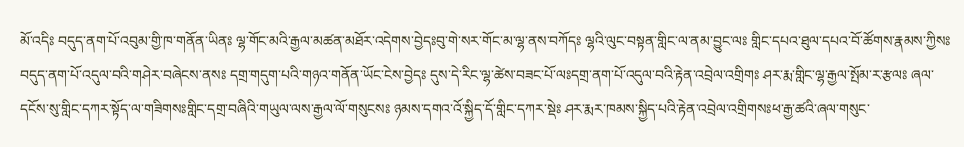མོ་འདིཿ བདུད་ནག་པོ་འབུམ་གྱི་ཁ་གནོན་ཡིནཿ ལྷ་གོང་མའི་རྒྱལ་མཚན་མཐོར་འདེགས་བྱེདཿབུ་གེ་སར་གོང་མ་ལྷ་ནས་བཀོདཿ ལྷའི་ལུང་བསྟན་གླིང་ལ་ནམ་བྱུང་ལཿ གླིང་དཔའ་ཐུལ་དཔའ་བོ་ཚོགས་རྣམས་ཀྱིསཿབདུད་ནག་པོ་འདུལ་བའི་གཤེར་བཞེངས་ནསཿ དགྲ་གདུག་པའི་གཉའ་གནོན་ཡོང་ངེས་བྱེདཿ དུས་དེ་རིང་ལྷ་ཚེས་བཟང་པོ་ལཿདགྲ་ནག་པོ་འདུལ་བའི་རྟེན་འབྲེལ་འགྲིགཿ ཤར་རྨ་གླིང་ལྷ་རྒྱལ་སྤོམ་ར་རྩལཿ ཞལ་དངོས་སུ་གླིང་དཀར་སྟོད་ལ་གཟིགསཿགླིང་དགྲ་བཞིའི་གཡུལ་ལས་རྒྱལ་ལོ་གསུངསཿ ཉམས་དགའ་འོ་སྐྱིད་དོ་གླིང་དཀར་སྡེཿ ཤར་རྨར་ཁམས་སྐྱིད་པའི་རྟེན་འབྲེལ་འགྲིགསཿཕ་རྒྱ་ཚའི་ཞལ་གསུང་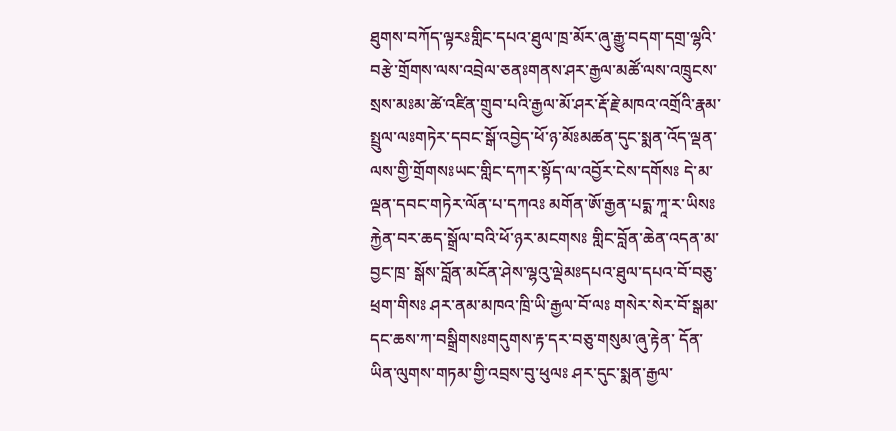ཐུགས་བཀོད་ལྟརཿགླིང་དཔའ་ཐུལ་ཁྲ་མོར་ཞུ་རྒྱུ་བདག་དགྲ་ལྷའི་བརྩེ་གྲོགས་ལས་འབྲེལ་ཅནཿགནས་ཤར་རྒྱལ་མཚོ་ལས་འཁྲུངས་སྲས་མཿམ་ཚེ་འཛིན་གྲུབ་པའི་རྒྱལ་མོ་ཤར་རྡོ་རྗེ་མཁའ་འགྲོའི་རྣམ་སྤྲུལ་ལཿགཏེར་དབང་སྒོ་འབྱེད་ཕོ་ཉ་མོཿམཚན་དུང་སྨན་འོད་ལྡན་ལས་གྱི་གྲོགསཿཡང་གླིང་དཀར་སྟོད་ལ་འབྱོར་ངེས་དགོསཿ དེ་མ་ལྡན་དབང་གཏེར་ལོན་པ་དཀའཿ མགོན་ཨོ་རྒྱན་པདྨ་ཀཱ་ར་ཡིསཿརྐྱེན་བར་ཆད་སྒྲོལ་བའི་ཕོ་ཉར་མངགསཿ གླིང་བློན་ཆེན་འདན་མ་བྱང་ཁྲ་ སྒོས་བློན་མངོན་ཤེས་ལྷའུ་ལྡེམཿདཔའ་ཐུལ་དཔའ་བོ་བཅུ་ཕྲག་གིསཿ ཤར་ནམ་མཁའ་ཁྲི་ཡི་རྒྱལ་བོ་ལཿ གསེར་སེར་བོ་སྒམ་དང་ཆས་ཀ་བསྒྲིགསཿགདུགས་རྟ་དར་བཅུ་གསུམ་ཞུ་རྟེན་ དོན་ཡིན་ལུགས་གཏམ་གྱི་འབྲས་བུ་ཕུལཿ ཤར་དུང་སྨན་རྒྱལ་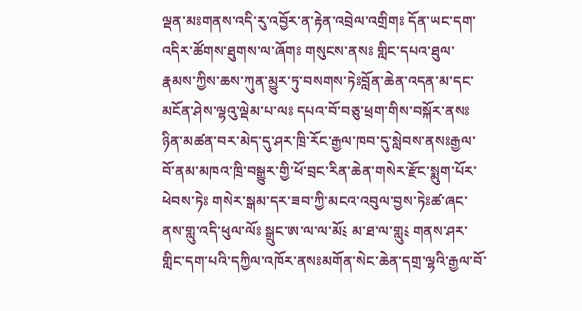ལྡན་མཿགནས་འདི་རུ་འབྱོར་ན་རྟེན་འབྲེལ་འགྲིགཿ དོན་ཡང་དག་འདིར་ཚོགས་ཐུགས་ལ་ཞོགཿ གསུངས་ནསཿ གླིང་དཔའ་ཐུལ་རྣམས་ཀྱིས་ཆས་ཀུན་མྱུར་ཏུ་བསགས་ཏེཿབློན་ཆེན་འདན་མ་དང་མངོན་ཤེས་ལྷའུ་ལྡེམ་པ་ལཿ དཔའ་བོ་བཅུ་ཕྲག་གིས་བསྐོར་ནསཿ ཉིན་མཚན་བར་མེད་དུ་ཤར་ཁྲི་རོང་རྒྱལ་ཁབ་དུ་སླེབས་ནསཿརྒྱལ་བོ་ནམ་མཁའ་ཁྲི་བསྒྱུར་གྱི་ཕོ་བྲང་རིན་ཆེན་གསེར་རྫོང་སྨུག་པོར་ཕེབས་ཏེཿ གསེར་སྒམ་དར་ཟབ་ཀྱི་མངའ་འབུལ་བྱས་ཏེཿཚ་ཞང་ནས་གླུ་འདི་ཕུལ་ལོཿ སྒྲུང་ཨ་ལ་ལ་མོ༴ མ་ཐ་ལ་གླུ༴ གནས་ཤར་གླིང་དག་པའི་དཀྱིལ་འཁོར་ནསཿམགོན་སེང་ཆེན་དགྲ་ལྷའི་རྒྱལ་བོ་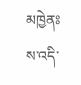མཁྱེནཿ ས་འདི་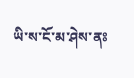ཡི་ས་ངོ་མ་ཤེས་ནཿ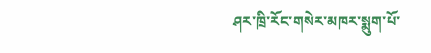ཤར་ཁྲི་རོང་གསེར་མཁར་སྨུག་པོ་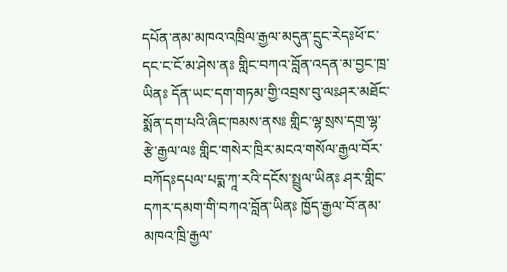དཔོན་ནམ་མཁའ་འཁྲིལ་རྒྱལ་མདུན་དྲུང་རེདཿཕོ་ང་དང་ང་ངོ་མ་ཤེས་ནཿ གླིང་བཀའ་བློན་འདན་མ་བྱང་ཁྲ་ཡིནཿ དོན་ཡང་དག་གཏམ་གྱི་འབྲས་བུ་ལཿཤར་མཐོང་སྨོན་དག་པའི་ཞིང་ཁམས་ནསཿ གླིང་ལྷ་སྲས་དགྲ་ལྷ་རྩེ་རྒྱལ་ལཿ གླིང་གསེར་ཁྲིར་མངའ་གསོལ་རྒྱལ་བོར་བཀོདཿདཔལ་པདྨ་ཀཱ་རའི་དངོས་སྤྲུལ་ཡིནཿ ཤར་གླིང་དཀར་དམག་གི་བཀའ་བློན་ཡིནཿ ཁྱོད་རྒྱལ་བོ་ནམ་མཁའ་ཁྲི་རྒྱལ་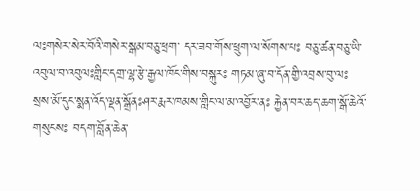ལཿགསེར་སེར་བོའི་གསེར་སྒམ་བཅུ་ཕྲག་ དར་ཟབ་གོས་ཕྲུག་ལ་སོགས་པཿ བཅུ་ཚན་བཅུ་ཡི་འབུལ་བ་འབུལཿགླིང་དགྲ་ལྷ་རྩེ་རྒྱལ་ཁོང་གིས་བསྐུརཿ གཏམ་ཞུ་བ་དོན་གྱི་འབྲས་བུ་ལཿ སྲས་མོ་དུང་སྨན་འོད་ལྡན་སྒྲོནཿཤར་རྨར་ཁམས་གླིང་ལ་མ་འབྱོར་ནཿ རྐྱེན་བར་ཆད་ཆག་སྒོ་ཆེའོ་གསུངསཿ བདག་བློན་ཆེན་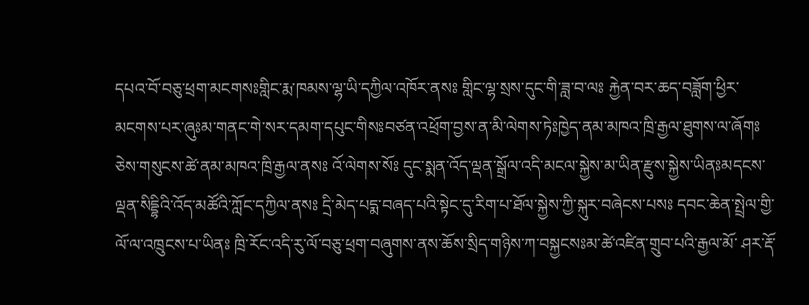དཔའ་བོ་བཅུ་ཕྲག་མངགསཿགླིང་རྨ་ཁམས་ལྷ་ཡི་དཀྱིལ་འཁོར་ནསཿ གླིང་ལྷ་སྲས་དུང་གི་ཟླ་བ་ལཿ རྐྱེན་བར་ཆད་བཟློག་ཕྱིར་མངགས་པར་ཞུཿམ་གནང་གེ་སར་དམག་དཔུང་གིསཿབཙན་འཕྲོག་བྱས་ན་མི་ལེགས་ཏེཿཁྱེད་ནམ་མཁའ་ཁྲི་རྒྱལ་ཐུགས་ལ་ཞོགཿཅེས་གསུངས་ཚེ་ནམ་མཁའ་ཁྲི་རྒྱལ་ནསཿ འོ་ལེགས་སོཿ དུང་སྨན་འོད་ལྡན་སྒྲོལ་འདི་མངལ་སྐྱེས་མ་ཡིན་རྫུས་སྐྱེས་ཡིནཿམདངས་ལྡན་སིདྡྷིའི་འོད་མཚོའི་ཀློང་དཀྱིལ་ནསཿ དྲི་མེད་པདྨ་བཞད་པའི་སྟེང་དུ་རིག་པ་ཐོལ་སྐྱེས་ཀྱི་སྐུར་བཞེངས་པསཿ དབང་ཆེན་སྤྲེལ་གྱི་ལོ་ལ་འཁྲུངས་པ་ཡིནཿ ཁྲི་རོང་འདི་རུ་ལོ་བཅུ་ཕྲག་བཞུགས་ནས་ཆོས་སྲིད་གཉིས་ཀ་བསྐྱངསཿམ་ཚེ་འཛིན་གྲུབ་པའི་རྒྱལ་མོ་ ཤར་རྡོ་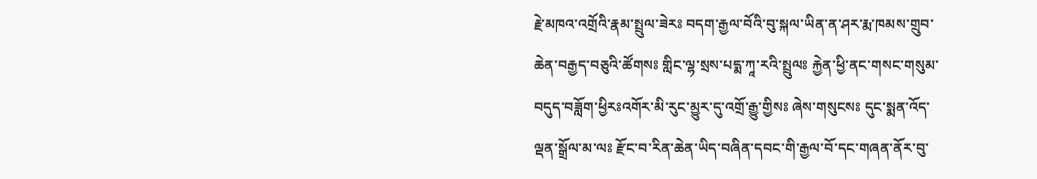རྗེ་མཁའ་འགྲོའི་རྣམ་སྤྲུལ་ཟེརཿ བདག་རྒྱལ་བོའི་བུ་སྐལ་ཡིན་ན་ཤར་རྨ་ཁམས་གྲུབ་ཆེན་བརྒྱད་བཅུའི་ཚོགསཿ གླིང་ལྷ་སྲས་པདྨ་ཀཱ་རའི་སྤྲུལཿ རྐྱེན་ཕྱི་ནང་གསང་གསུམ་བདུད་བཟློག་ཕྱིརཿའགོར་མི་རུང་མྱུར་དུ་འགྲོ་རྒྱུ་གྱིསཿ ཞེས་གསུངསཿ དུང་སྨན་འོད་ལྡན་སྒྲོལ་མ་ལཿ རྫོང་བ་རིན་ཆེན་ཡིད་བཞིན་དབང་གི་རྒྱལ་བོ་དང་གཞན་ནོར་བུ་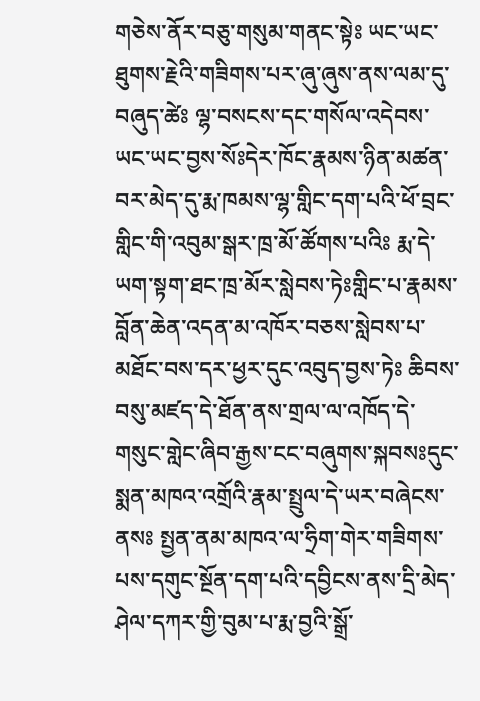གཅེས་ནོར་བཅུ་གསུམ་གནང་སྟེཿ ཡང་ཡང་ཐུགས་རྗེའི་གཟིགས་པར་ཞུ་ཞུས་ནས་ལམ་དུ་བཞུད་ཚེཿ ལྷ་བསངས་དང་གསོལ་འདེབས་ཡང་ཡང་བྱས་སོཿདེར་ཁོང་རྣམས་ཉིན་མཚན་བར་མེད་དུ་རྨ་ཁམས་ལྷ་གླིང་དག་པའི་ཕོ་བྲང་གླིང་གི་འབུམ་སྒར་ཁྲ་མོ་ཚོགས་པའིཿ རྨ་དེ་ཡག་སྟག་ཐང་ཁྲ་མོར་སླེབས་ཏེཿགླིང་པ་རྣམས་བློན་ཆེན་འདན་མ་འཁོར་བཅས་སླེབས་པ་མཐོང་བས་དར་ཕྱར་དུང་འབུད་བྱས་ཏེཿ ཆིབས་བསུ་མཛད་དེ་ཐོན་ནས་གྲལ་ལ་འཁོད་དེ་གསུང་གླེང་ཞིབ་རྒྱས་ངང་བཞུགས་སྐབསཿདུང་སྨན་མཁའ་འགྲོའི་རྣམ་སྤྲུལ་དེ་ཡར་བཞེངས་ནསཿ སྤྱན་ནམ་མཁའ་ལ་ཧྲིག་གེར་གཟིགས་པས་དགུང་སྔོན་དག་པའི་དབྱིངས་ནས་དྲི་མེད་ཤེལ་དཀར་གྱི་བུམ་པ་རྨ་བྱའི་སྒྲོ་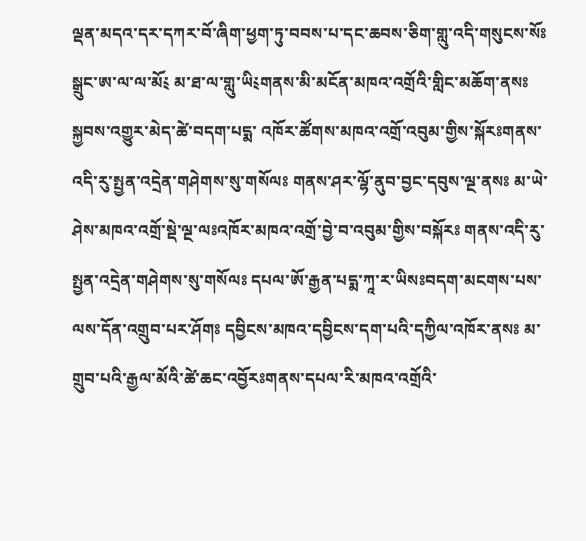ལྡན་མདའ་དར་དཀར་བོ་ཞིག་ཕྱག་ཏུ་བབས་པ་དང་ཆབས་ཅིག་གླུ་འདི་གསུངས་སོཿ སྒྲུང་ཨ་ལ་ལ་མོ༴ མ་ཐ་ལ་གླུ་ཡི༴གནས་མི་མངོན་མཁའ་འགྲོའི་གླིང་མཆོག་ནསཿ སྐྱབས་འགྱུར་མེད་ཚེ་བདག་པདྨ་ འཁོར་ཚོགས་མཁའ་འགྲོ་འབུམ་གྱིས་སྐོརཿགནས་འདི་རུ་སྤྱན་འདྲེན་གཤེགས་སུ་གསོལཿ གནས་ཤར་ལྷོ་ནུབ་བྱང་དབུས་ལྔ་ནསཿ མ་ཡེ་ཤེས་མཁའ་འགྲོ་སྡེ་ལྔ་ལཿའཁོར་མཁའ་འགྲོ་བྱེ་བ་འབུམ་གྱིས་བསྐོརཿ གནས་འདི་རུ་སྤྱན་འདྲེན་གཤེགས་སུ་གསོལཿ དཔལ་ཨོ་རྒྱན་པདྨ་ཀཱ་ར་ཡིསཿབདག་མངགས་པས་ལས་དོན་འགྲུབ་པར་ཤོགཿ དབྱིངས་མཁའ་དབྱིངས་དག་པའི་དཀྱིལ་འཁོར་ནསཿ མ་གྲུབ་པའི་རྒྱལ་མོའི་ཚེ་ཆང་འབྱོརཿགནས་དཔལ་རི་མཁའ་འགྲོའི་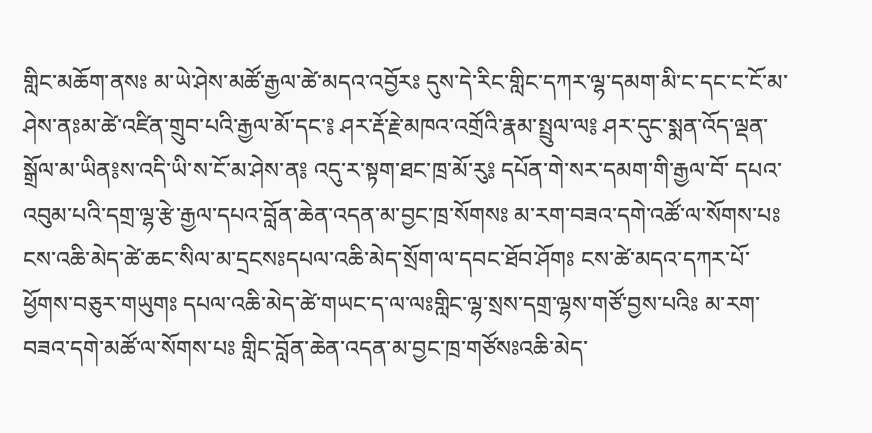གླིང་མཆོག་ནསཿ མ་ཡེ་ཤེས་མཚོ་རྒྱལ་ཚེ་མདའ་འབྱོརཿ དུས་དེ་རིང་གླིང་དཀར་ལྷ་དམག་མི་ང་དང་ང་ངོ་མ་ཤེས་ནཿམ་ཚེ་འཛིན་གྲུབ་པའི་རྒྱལ་མོ་དང་༔ ཤར་རྡོ་རྗེ་མཁའ་འགྲོའི་རྣམ་སྤྲུལ་ལ༔ ཤར་དུང་སྨན་འོད་ལྡན་སྒྲོལ་མ་ཡིན༔ས་འདི་ཡི་ས་ངོ་མ་ཤེས་ན༔ འདུ་ར་སྟག་ཐང་ཁྲ་མོ་རུ༔ དཔོན་གེ་སར་དམག་གི་རྒྱལ་བོ་ དཔའ་འབུམ་པའི་དགྲ་ལྷ་རྩེ་རྒྱལ་དཔའ་བློན་ཆེན་འདན་མ་བྱང་ཁྲ་སོགསཿ མ་རག་བཟའ་དགེ་འཚོ་ལ་སོགས་པཿ ངས་འཆི་མེད་ཚེ་ཆང་སིལ་མ་དྲངསཿདཔལ་འཆི་མེད་སྲོག་ལ་དབང་ཐོབ་ཤོགཿ ངས་ཚེ་མདའ་དཀར་པོ་ཕྱོགས་བཅུར་གཡུགཿ དཔལ་འཆི་མེད་ཚེ་གཡང་ད་ལ་ལཿགླིང་ལྷ་སྲས་དགྲ་ལྷས་གཙོ་བྱས་པའིཿ མ་རག་བཟའ་དགེ་མཚོ་ལ་སོགས་པཿ གླིང་བློན་ཆེན་འདན་མ་བྱང་ཁྲ་གཙོསཿའཆི་མེད་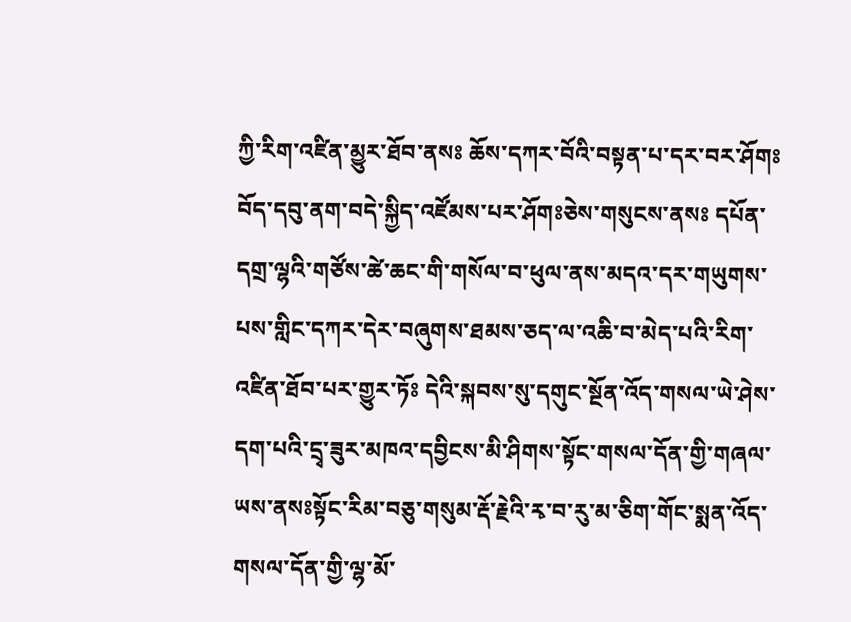ཀྱི་རིག་འཛིན་མྱུར་ཐོབ་ནསཿ ཆོས་དཀར་བོའི་བསྟན་པ་དར་བར་ཤོགཿ བོད་དབུ་ནག་བདེ་སྐྱིད་འཛོམས་པར་ཤོགཿཅེས་གསུངས་ནསཿ དཔོན་དགྲ་ལྷའི་གཙོས་ཚེ་ཆང་གི་གསོལ་བ་ཕུལ་ནས་མདའ་དར་གཡུགས་པས་གླིང་དཀར་དེར་བཞུགས་ཐམས་ཅད་ལ་འཆི་བ་མེད་པའི་རིག་འཛིན་ཐོབ་པར་གྱུར་ཏོཿ དེའི་སྐབས་སུ་དགུང་སྔོན་འོད་གསལ་ཡེ་ཤེས་དག་པའི་དྲྭ་ཟུར་མཁའ་དབྱིངས་མི་ཤིགས་སྟོང་གསལ་དོན་གྱི་གཞལ་ཡས་ནསཿསྟོང་རིམ་བཅུ་གསུམ་རྡོ་རྗེའི་རྭ་བ་རུ་མ་ཅིག་གོང་སྨན་འོད་གསལ་དོན་གྱི་ལྷ་མོ་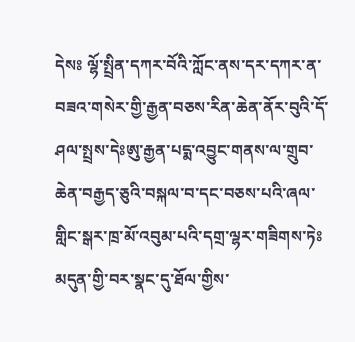དེསཿ ལྷོ་སྤྲིན་དཀར་བོའི་ཀློང་ནས་དར་དཀར་ན་བཟའ་གསེར་གྱི་རྒྱན་བཅས་རིན་ཆེན་ནོར་བུའི་དོ་ཤལ་སྤྲས་དེཿཨུ་རྒྱན་པདྨ་འབྱུང་གནས་ལ་གྲུབ་ཆེན་བརྒྱད་ཅུའི་བསྐལ་བ་དང་བཅས་པའི་ཞལ་གླིང་སྒར་ཁྲ་མོ་འབུམ་པའི་དགྲ་ལྷར་གཟིགས་ཏེཿམདུན་གྱི་བར་སྣང་དུ་ཐོལ་གྱིས་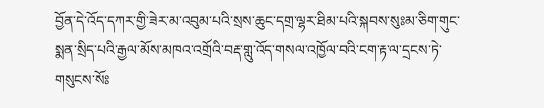བྱོན་དེ་འོད་དཀར་གྱི་ཟེར་མ་འབུམ་པའི་སྲས་ཆུང་དགྲ་ལྷར་ཐིམ་པའི་སྐབས་སུཿམ་ཅིག་གུང་སྨན་སྲིད་པའི་རྒྱལ་མོས་མཁའ་འགྲོའི་བརྡ་གླུ་འོད་གསལ་འཁྱོལ་བའི་ངག་རྟ་ལ་དྲངས་ཏེ་གསུངས་སོཿ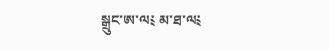སྒྲུང་ཨ་ལ༴ མ་ཐ་ལ༴